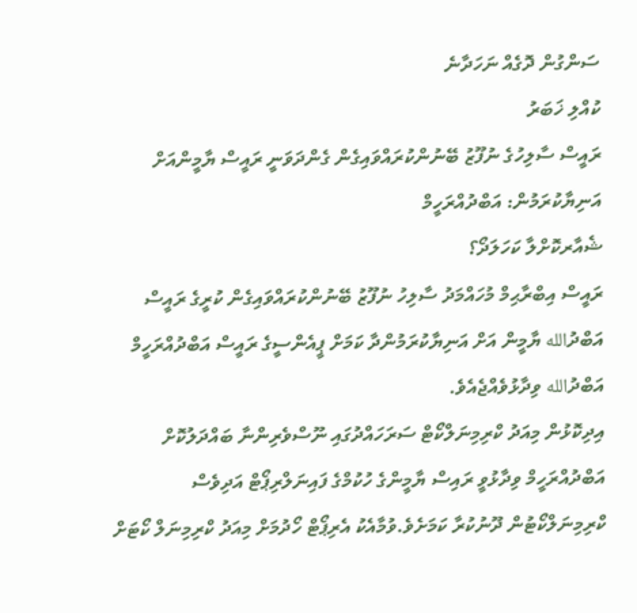ސަންގުން ދޮގެއް ނަހަދާނެ
ކުއްލި ޚަބަރު
ރައީސް ސާލިހުގެ ނުފޫޒު ބޭނުންކުރައްވައިގެން ގެންދަވަނީ ރައީސް ޔާމީންއަށް އަނިޔާކުރަމުން: އަބްދުއްރަހީމް
ޝެއާރކޮށްލާ ކަހަލަދޯ؟
ރައީސް އިބްރާޙިމް މުހައްމަދު ސާލިހު ނުފޫޒު ބޭނުންކުރައްވައިގެން ކުރީގެ ރައީސް އަބްދުالله ޔާމީން އަށް އަނިޔާކުރަމުންދާ ކަމަށް ޕީއެންސީގެ ރައީސް އަބްދުއްރަހީމް އަބްދުالله ވިދާޅުވެއްޖެއެވެ.
އިދިކޮޅުން މިއަދު ކްރިމިނަލްކޯޓް ސަރަހައްދުގައި ނޫސްވެރިންނާ ބައްދަލުކޮށް އަބްދުއްރަހީމް ވިދާޅުވީ ރައިސް ޔާމީންގެ ހުކުމްގެ ފައިނަލްރިޕޯޓް އަދިވެސް ކްރިމިނަލްކޯޓުން ދޫނުކުރާ ކަމަށެވެ.ވުމާއެކު އެރިޕޯޓް ހޯދުމަށް މިއަދު ކްރިމިނަލް ކޯޓަށް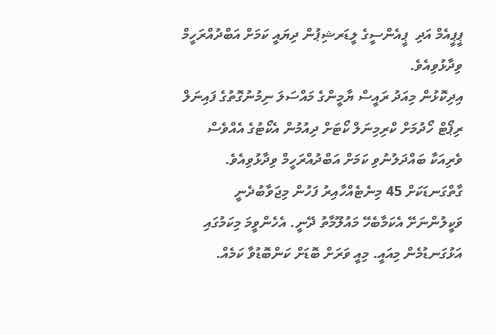ޕީޕީއެމް އަދި  ޕީއެންސީގެ ލީޑަރޝިޕުން ދިޔައީ ކަމަށް އަބްދުއްރަހީމް ވިދާޅުވިއެވެ.
އިދިކޮޅުން މިއަދު ރައީސް ޔާމީންގެ މައްސަލަ ނިމުނުގޮތުގެ ފައިނަލް ރިޕޯޓް ހޯދުމަށް ކްރިމިނަލް ކޯޓަށް ދިއުމުން އެކޯޓުގެ އެއްވެސް ވެރިއަކާ ބައްދަލުނުވި ކަމަށް އަބްދުއްރަހީމް ވިދާޅުވިއެވެ.
ގާތްގަނޑަކަށް 45 މިނެޓެއްހާއިރު ފަހުން މިޖަވާބުދެނީ ވަކީލުންނަށޭ އެކަމާބެހޭ މައުލޫމާތު ދޭނީ. އެހެންވީމަ މިކަމުގައި އަޅުގަނޑުމެން މިއައީ. މިއީ ވަރަށް ބޮޑަށް ކަންބޮޑުވާ ކަމެއް.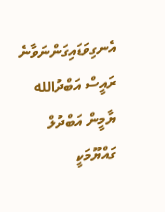އެނގިވަޑައިގަންނަވާނެ ރައީސް އަބްދުالله ޔާމީން އަބްދުލް ގައްޔޫމަކީ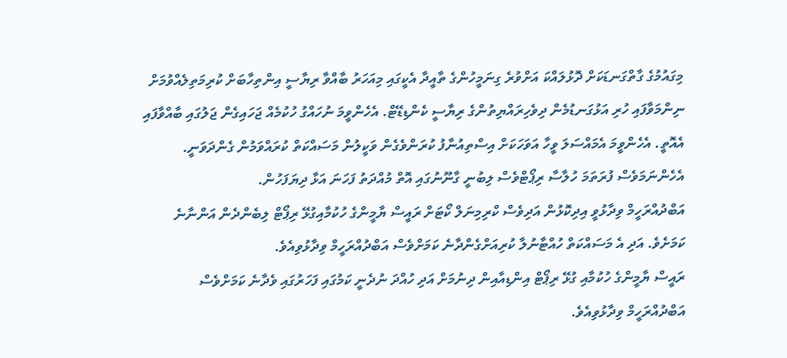މިގައުމުގެ ގާތްގަނޑަކަށް ދޮޅުލައްކަ އަށްވުރެ ގިނަމީހުންގެ ތާއީދާ އެކީގައި މިއަހަރު ބާއްވާ ރިޔާސީ އިންތިހާބަށް ކުރިމަތިލެއްވުމަށް ނިންމަވާފައި ހުރި އަޅުގަނޑުމެން ދިވެހިރައްޔިތުންގެ ރިޔާސީ ކެންޑިޑޭޓް. އެހެންވީމަ ނުހައްގު ހުކުމެއް ޖަހައިގެން ޖަލުގައި ބާއްވާފައި އެއޮތީ. އެހެންވީމަ އެމައްސަލަ ވީހާ އަވަހަކަށް އިސްތިއުނާފު ކުރަންވެގެން ވަކީލުން މަސައްކަތް ކުރައްވަމުން ގެންދަވަނީ. އެހެންނަމަވެސް ފުރަތަމަ ހުލާސާ ރިޕޯޓްވެސް ލިބުނީ ގާނޫނުގައި އޮތް މުއްދަތު ފަހަނަ އަޅާ ދިޔަފަހުން.
އަބްދުއްރަހީމް ވިދާޅުވީ އިދިކޮޅުން އަދިވެސް ކްރިމިނަލް ކޯޓަށް ރައީސް ޔާމީންގެ ހުކުމާއިގުޅޭ ރިޕޯޓް ލިބެންދެން އަންނާނެ ކަމަށެވެ. އަދި އެ މަސައްކަތް ހުއްޓާނުލާ ކުރިއަށްގެންދާނެ ކަމަށްވެސް އަބްދުއްރަހީމް ވިދާޅުވިއެވެ.
ރައީސް ޔާމީންގެ ހުކުމާއި ގުޅޭ ރިޕޯޓް އިންޑިއާއިން ދިނުމަށް އަދި ހުއްދަ ނުދެނީ ކަމުގައި ފަހަރުގައި ވެދާނެ ކަމަށްވެސް އަބްދުއްރަހީމް ވިދާޅުވިއެވެ.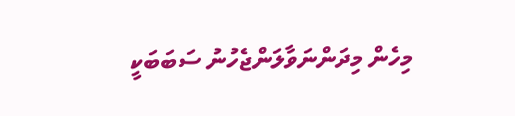މިހެން މިދަންނަވާލަންޖެހުނު ސަބަބަކީ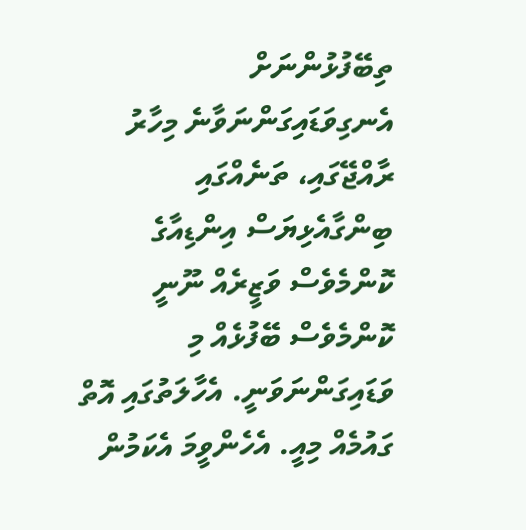ތިބޭފުޅުންނަށް އެނގިވަޑައިގަންނަވާނެ މިހާރު ރާއްޖޭގައި، ތަނެއްގައި ބިންގާއެޅިޔަސް އިންޑިއާގެ ކޮންމެވެސް ވަޒީރެއް ނޫނީ ކޮންމެވެސް ބޭފުޅެއް މި ވަޑައިގަންނަވަނީ. އެހާލަތުގައި އޮތް ގައުމެއް މިއީ. އެހެންވީމަ އެކަމުން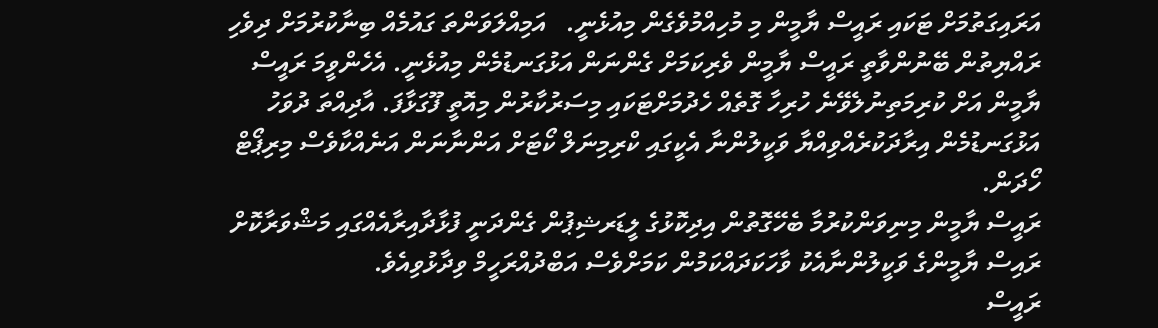އަރައިގަތުމަށް ޓަކައި ރައީސް ޔާމީން މި މުހިއްމުވެގެން މިއުޅެނީ.   އަމިއްލަވަންތަ ގައުމެއް ބިނާކުރުމަށް ދިވެހި ރައްޔިތުން ބޭނުންވާތީ ރައީސް ޔާމީން ވެރިކަމަށް ގެންނަން އަޅުގަނޑުމެން މިއުޅެނީ. އެހެންވީމަ ރައީސް ޔާމީން އަށް ކުރިމަތިނުލެވޭނެ ހުރިހާ ގޮތެއް ހެދުމަށްޓަކައި މިސަރުކާރުން މިއޮތީ ފޫގަޅާފަ. އާދިއްތަ ދުވަހު އަޅުގަނޑުމެން އިރާދަކުރެއްވިއްޔާ ވަކީލުންނާ އެކީގައި ކްރިމިނަލް ކޯޓަށް އަންނާނަން އަނެއްކާވެސް މިރިޕޯޓް ހޯދަން.
ރައީސް ޔާމީން މިނިވަންކުރުމާ ބެހޭގޮތުން އިދިކޮޅުގެ ލީޑަރޝިޕުން ގެންދަނީ ފުޅާދާއިރާއެއްގައި މަޝްވަރާކޮށް ރައިސް ޔާމީންގެ ވަކީލުންނާއެކު ވާހަކަދައްކަމުން ކަމަށްވެސް އަބްދުއްރަހީމް ވިދާޅުވިއެވެ.
ރައީސް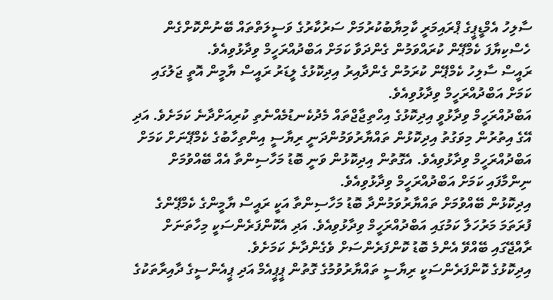ސާލިހު އެމްޑީޕީގެ ޕްރައިމަރީ ކާމިޔާބުކުރުމަށް ސަރުކާރުގެ ވަސީލަތްތައް ބޭނުންކޮށްގެން ހެސްކިޔާފަ ކެމްޕޭން ކުރައްވަމުން ގެންދަވާ ކަމަށް އަބްދުއްރަހީމް ވިދާޅުވިއެވެ.
ރައީސް ސާލިހު ކެމްޕޭން ކުރަމުން ގެންދާއިރު އިދިކޮޅުގެ ލީޑަރު ރައީސް ޔާމީން އޮތީ ޖަލުގައި ކަމަށް އަބްދުއްރަހީމް ވިދާޅުވިއެވެ.
އަބްދުއްރަހީމް ވިދާޅުވީ އިދިކޮޅުގެ އިހްތިޖާޖްތައް މެދުކެނޑުމެއްނެތި ކުރިއަށްދާނެ ކަމަށެވެ. އަދި އޭގެ އިތުރުން މިވަގުތު އިދިކޮޅުން ތައްޔާރުވަމުންދަނީ ރިޔާސީ އިންތިހާބުގެ ކެމްޕޭނަށް ކަމަށް އަބްދުއްރަހީމް ވިދާޅުވިއެވެ. އެގޮތުން އިދިކޮޅުން ވަނީ ބޮޑު މަހާސިންތާ އެއް ބޭއްވުމަށް ނިންމާފައި ކަމަށް އަބްދުއްރަހީމް ވިދާޅުވިއެވެ.
އިދިކޮޅުން ބޭއްވުމަށް ތައްޔާރުވަމުންދާ ބޮޑު މަހާސިންތާ އަކީ ރައީސް ޔާމީންގެ ކެމްޕޭންގެ ފުރަތަމަ މަރުހަލާ ކަމުގައި އަބްދުއްރަހީމް ވިދާޅުވިއެވެ. އަދި އެކޮންފަރެންސަކީ މިހާތަނަށް ރާއްޖޭގައި ބޭއްވޭ އެންމެ ބޮޑު ކޮންފަރެންސަށް ވެގެންދާނެ ކަމަށެވެ.
އިދިކޮޅުގެ ކޮންފަރެންސަކީ ރިޔާސީ ތައްޔާރުވުމުގެ ގޮތުން ޕީޕީއެމް އަދި ޕީއެންސީގެ ދާއިރާތަކުގެ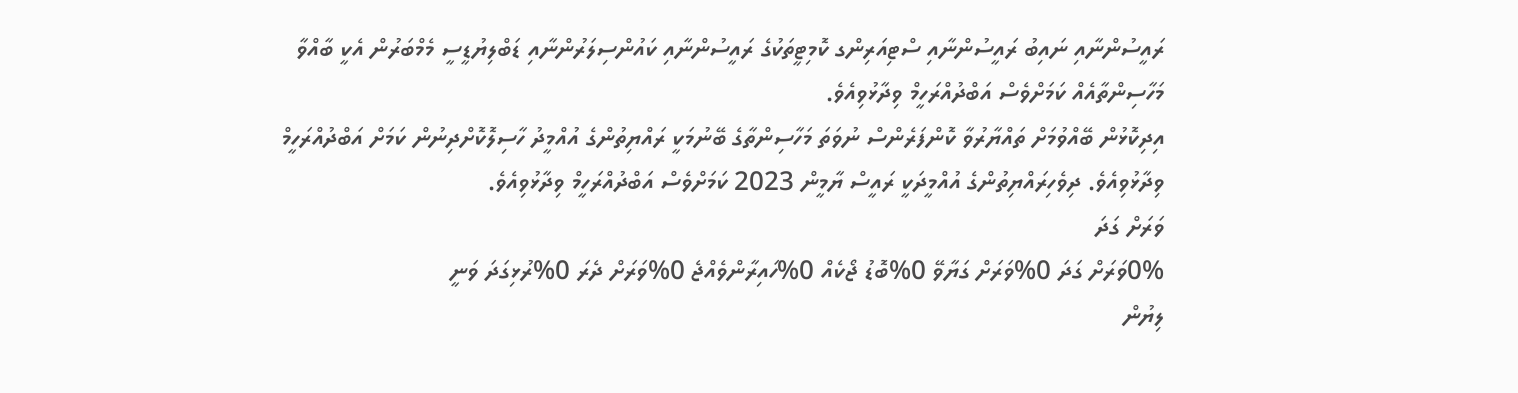ރައީސުންނާއި ނައިބު ރައީސުންނާއި ސްޓިއަރިންގ ކޮމިޓީތަކުގެ ރައީސުންނާއި ކައުންސިލަރުންނާއި ޑަބްލިޔުޑީސީ މެމްބަރުން އެކީ ބާއްވާ މަހާސިންތާއެއް ކަމަށްވެސް އަބްދުއްރަހީމް ވިދާޅުވިއެވެ.
އިދިކޮޅުން ބޭއްވުމަށް ތައްޔާރުވާ ކޮންފަރެންސް ނުވަތަ މަހާސިންތާގެ ބޭނުމަކީ ރައްޔިތުންގެ އުއްމީދު ހާސިލޮކޮށްދިނުން ކަމަށް އަބްދުއްރަހީމް ވިދާޅުވިއެވެ. ދިވެހިރައްޔިތުންގެ އުއްމީދަކީ ރައީސް ޔާމީން 2023 ކަމަށްވެސް އަބްދުއްރަހީމް ވިދާޅުވިއެވެ.
ވަރަށް ގަދަ
0%ވަރަށް ގަދަ 0%ވަރަށް ގަޔާވޭ 0%ބޮޑު ޖޯކެއް 0%ހައިރާންވެއްޖެ 0%ވަރަށް ދެރަ 0%ރުޅިގަދަ ވަނީ
ލިޔުން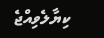ކިޔާލެވިއްޖެ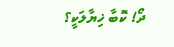ދޯ! ކޮބާ ޚިޔާލަކީ؟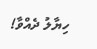ހިޔާލު ދެއްވާ!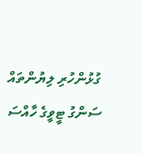ގުޅުންހުރި ލިޔުންތައް
ސަންގު ޓީވީގެ ހާއްސަ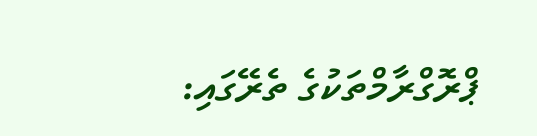ޕްރޮގްރާމްތަކުގެ ތެރޭގައި: